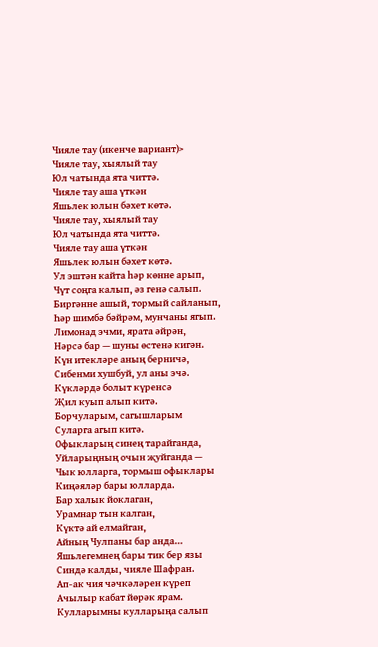Чияле тау (икенче вариант)>
Чияле тау, хыялый тау
Юл чатында ята читтә.
Чияле тау аша үткән
Яшьлек юлын бәхет көтә.
Чияле тау, хыялый тау
Юл чатында ята читтә.
Чияле тау аша үткән
Яшьлек юлын бәхет көтә.
Ул эштән кайта һәр көнне арып,
Чүт соңга калып, әз генә салып.
Биргәнне ашый, тормый сайланып,
Һәр шимбә бәйрәм, мунчаны ягып.
Лимонад эчми, ярата әйрән,
Нәрсә бар — шуны өстенә кигән.
Күн итекләре аның берничә,
Сибенми хушбуй, ул аны эчә.
Күкләрдә болыт күренсә
Җил куып алып китә.
Борчуларым, сагышларым
Суларга агып китә.
Офыкларың синең тарайганда,
Уйларыңның очын җуйганда —
Чык юлларга, тормыш офыклары
Киңәяләр бары юлларда.
Бар халык йоклаган,
Урамнар тын калган,
Күктә ай елмайган,
Айның Чулпаны бар анда…
Яшьлегемнең бары тик бер язы
Синдә калды, чияле Шафран.
Ап-ак чия чәчкәләрен күреп
Ачылыр кабат йөрәк ярам.
Кулларымны кулларыңа салып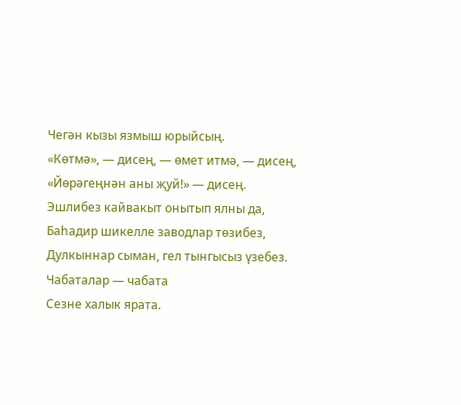Чегән кызы язмыш юрыйсың.
«Көтмә», — дисең, — өмет итмә, — дисең,
«Йөрәгеңнән аны җуй!» — дисең.
Эшлибез кайвакыт онытып ялны да,
Баһадир шикелле заводлар төзибез,
Дулкыннар сыман, гел тынгысыз үзебез.
Чабаталар — чабата
Сезне халык ярата.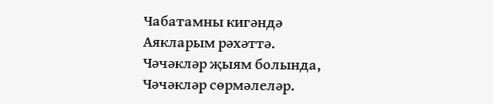Чабатамны кигәндә
Аякларым рәхәттә.
Чәчәкләр җыям болында,
Чәчәкләр сөрмәлеләр.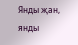Янды җан, янды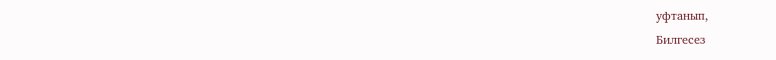уфтанып,
Билгесез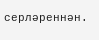серләреннән.